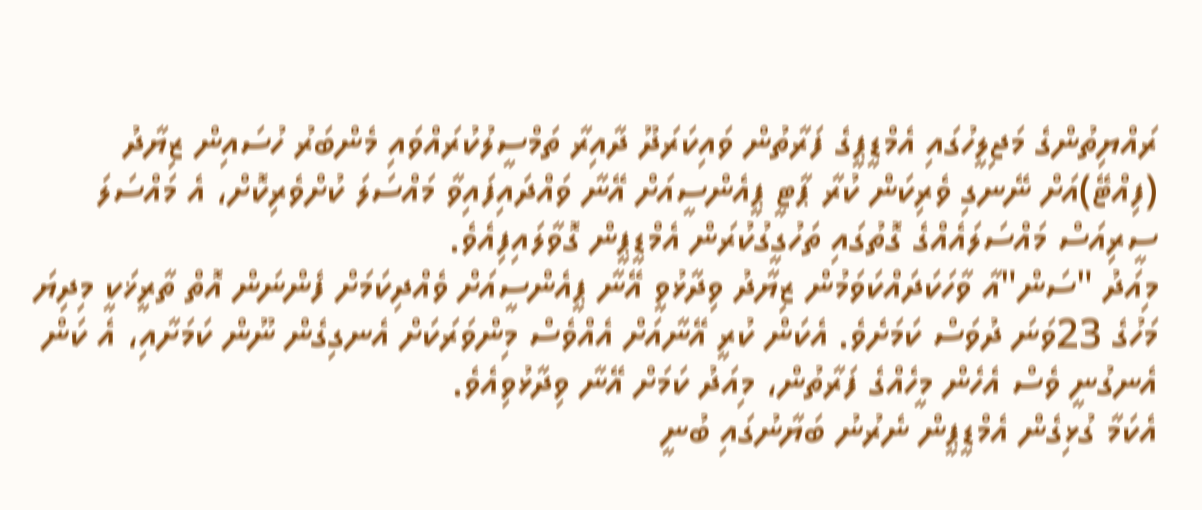ރައްޔިތުންގެ މަޖިލީހުގައި އެމްޑީޕީގެ ފަރާތުން ވައިކަރަދޫ ދާއިރާ ތަމްސީލުކުރައްވައި މެންބަރު ހުސައިން ޒިޔާދު (ފިއްޓޭ)އަށް ނޭނގި ވެރިކަން ކުރާ ޕާޓީ ޕީއެންސީއަށް އޭނާ ވައްދައިފައިވާ މައްސަލަ ކުށްވެރިކޮށް، އެ މައްސަލަ ސީރިއަސް މައްސަލައެއްގެ ގޮތުގައި ތަހުގީގުކުރަން އެމްޑީޕީން ގޮވާލައިފިއެވެ.
މިއަދު "ސަން"އާ ވާހަކަދައްކަވަމުން ޒިޔާދު ވިދާޅުވީ އޭނާ ޕީއެންސީއަށް ވެއްދިކަމަށް ފެންނަން އޮތް ތާރީޚަކީ މިދިޔަ މަހުގެ 23ވަނަ ދުވަސް ކަމަށެވެ. އެކަން ކުރީ އޭނާއަށް އެއްވެސް މިންވަރަކަށް އެނގިގެން ނޫން ކަމަށާއި، އެ ކަން އެނގުނީ ވެސް އެހެން މީހެއްގެ ފަރާތުން، މިއަދު ކަމަށް އޭނާ ވިދާޅުވިއެވެ.
އެކަމާ ގުޅިގެން އެމްޑީޕީން ނެރުނު ބަޔާނުގައި ބުނީ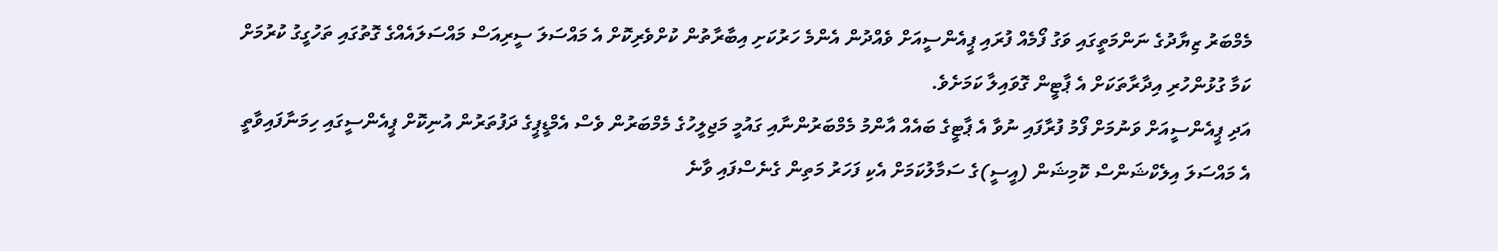މެމްބަރު ޒިޔާދުގެ ނަންމަތީގައި ވަގު ފޯމެއް ފުރައި ޕީއެންސީއަށް ވެއްދުން އެންމެ ހަރުކަށި އިބާރާތުން ކުށްވެރިކޮށް އެ މައްސަލަ ސީރިއަސް މައްސަލައެއްގެ ގޮތުގައި ތަހުގީގު ކުރުމަށް ކަމާ ގުޅުންހުރި އިދާރާތަކަށް އެ ޕާޓީން ގޮވައިލާ ކަމަށެވެ.
އަދި ޕީއެންސީއަށް ވަނުމަށް ފޯމު ފުރާފައި ނުވާ އެ ޕާޓީގެ ބައެއް އާންމު މެމްބަރުންނާއި ގައުމީ މަޖިލީހުގެ މެމްބަރުން ވެސް އެމްޑީޕީގެ ދަފުތަރުން އުނިކޮށް ޕީއެންސީގައި ހިމަނާފައިވާތީ އެ މައްސަލަ އިލެކްޝަންސް ކޮމިޝަން (އީސީ)ގެ ސަމާލުކަމަށް އެކި ފަހަރު މަތިން ގެނެސްފައި ވާނެ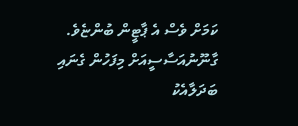ކަމަށް ވެސް އެ ޕާޓީން ބުންޏެވެ.
ގާނޫނުއަސާސީއަށް މިފަހުން ގެނައި ބަދަލާއެކު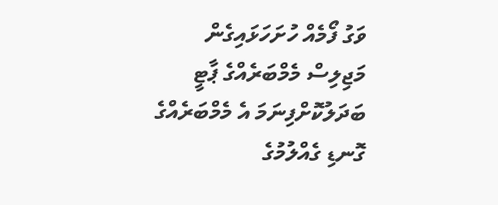ވަގު ފޯމެއް ހުށަހަޅައިގެން މަޖިލިސް މެމްބަރެއްގެ ޕާޓީ ބަދަލުކޮށްފިނަމަ އެ މެމްބަރެއްގެ ގޮނޑި ގެއްލުމުގެ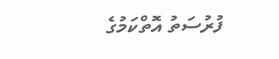ފުރުސަތު އޮތްކަމުގެ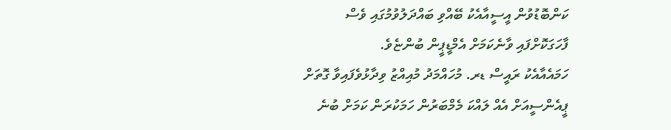ކަންބޮޑުވުން އީސީއާއެކު ބޭއްވި ބައްދަލުވުމުގައި ވެސް ފާހަގަކޮށްފައި ވާނެކަމަށް އެމްޑީޕީން ބުންޏެވެ.
ހަމައެއާއެކު ރައީސް ޑރ. މުހައްމަދު މުއިއްޒު ވިދާޅުވެފައިވާ ގޮތަށް ޕީއެންސީއަށް އެއް ލައްކަ މެމްބަރުން ހަމަކުރަން ކަމަށް ބުނެ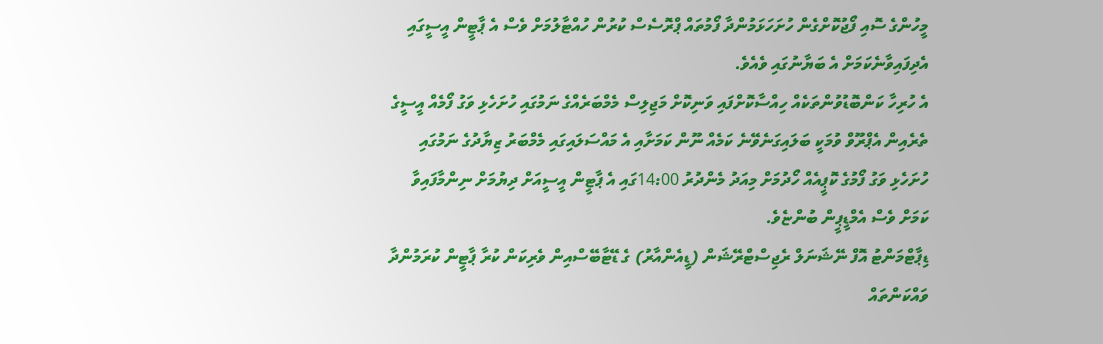މީހުންގެ ސޮއި ފޯޖުކޮށްގެން ހުށަހަޅަމުންދާ ފޯމުތައް ޕްރޮސެސް ކުރުން ހުއްޓާލުމަށް ވެސް އެ ޕާޓީން އީސީގައި އެދިފައިވާނެކަމަށް އެ ބަޔާނުގައި ވެއެވެ.
އެ ހުރިހާ ކަންބޮޑުވުންތަކެއް ހިއްސާކޮށްފައި ވަނިކޮށް މަޖިލިސް މެމްބަރެއްގެ ނަމުގައި ހުށަހެޅި ވަގު ފޯމެއް އީސީގެ ތެރެއިން އެޕްރޫވް ވުމަކީ ބަލައިގަނެވޭނެ ކަމެއް ނޫން ކަމަށާއި އެ މައްސަލައިގައި މެމްބަރު ޒިޔާދުގެ ނަމުގައި ހުށަހެޅި ވަގު ފޯމުގެ ކޮޕީއެއް ހޯދުމަށް މިއަދު މެންދުރު 14:00ގައި އެ ޕާޓީން އީސީއަށް ދިޔުމަށް ނިންމާފައިވާ ކަމަށް ވެސް އެމްޑީޕީން ބުންޏެވެ.
ޑިޕާޓްމަންޓު އޮފް ނޭޝަނަލް ރެޖިސްޓްރޭޝަން (ޑީއެންއާރު) ގެ ޑޭޓާބޭސްއިން ވެރިކަން ކުރާ ޕާޓީން ކުރަމުންދާ ވައްކަންތައް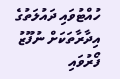ހުއްޓުވައި ދައުލަތުގެ އިދާރާތަކަށް ނުފޫޒު ފޯރުވައި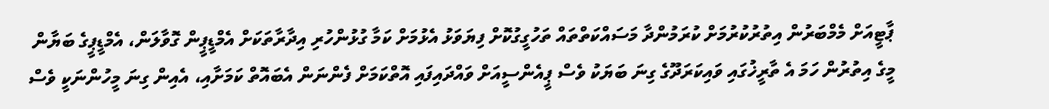ޕާޓީއަށް މެމްބަރުން އިތުރުކުރުމަށް ކުރަމުންދާ މަސައްކަތްތައް ތަހުގީގުކޮށް ފިޔަވަޅު އެޅުމަށް ކަމާ ގުޅުންހުރި އިދާރާތަކަށް އެމްޑީޕީން ގޮވާލަން، އެމްޑީޕީގެ ބަޔާން
މީގެ އިތުރުން ހަމަ އެ ތާރީޚުގައި ވައިކަރަދޫގެ ގިނަ ބަޔަކު ވެސް ޕީއެންސީއަށް ވައްދައިފައި އޮތްކަމަށް ފެންނަން އެބައޮތް ކަމަށާއި، އެއިން ގިނަ މީހުންނަކީ ވެސް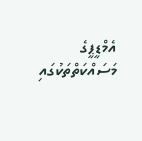އެމްޑީޕީގެ މަސައްކަތްތަކުގައި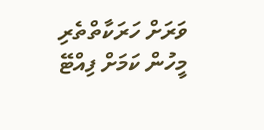ވަރަށް ހަރަކާތްތެރި މީހުން ކަމަށް ފިއްޓޭ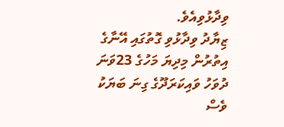ވިދާޅުވިއެވެ.
ޒިޔާދު ވިދާޅުވި ގޮތުގައި އޭނާގެ އިތުރުން މިދިޔަ މަހުގެ 23ވަނަ ދުވަހު ވައިކަރަދޫގެ ގިނަ ބަޔަކު ވެސް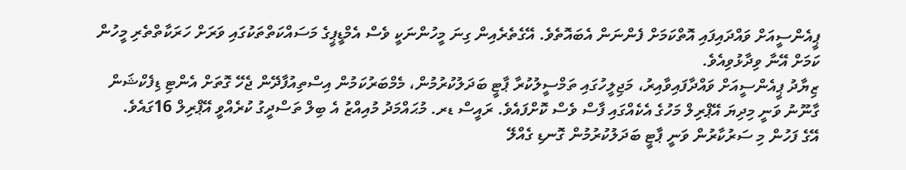ޕީއެންސީއަށް ވައްދައިފައި އޮތްކަމަށް ފެންނަން އެބައޮތެވެ. އޭގެތެރެއިން ގިނަ މީހުންނަކީ ވެސް އެމްޑީޕީގެ މަސައްކަތްތަކުގައި ވަރަށް ހަރަކާތްތެރި މީހުން ކަމަށް އޭނާ ވިދާޅުވިއެވެ.
ޒިޔާދު ޕީއެންސީއަށް ވައްދާފައިވާއިރު، މަޖިލީހުގައި ތަމްސީލުކުރާ ޕާޓީ ބަދަލުކުރުމުން، މެމްބަރުކަމުން އިސްތިއުފާދޭން ޖެހޭ ގޮތަށް އެންޓި ޑިފެކްޝަން ގާނޫނު ވަނީ މިދިޔަ އޭޕްރިލް މަހުގެ އެކެއްގައި ފާސް ވެސް ކޮށްފައެވެ. ރައީސް ޑރ. މުޙައްމަދު މުއިއްޒު އެ ބިލް ތަސްދީގު ކުރެއްވީ އޭޕްރިލް 16ގައެވެ.
އޭގެ ފަހުން މި ސަރުކާރުން ވަނީ ޕާޓީ ބަދަލުކުރުމުން ގޮނޑި ގެއްލޭ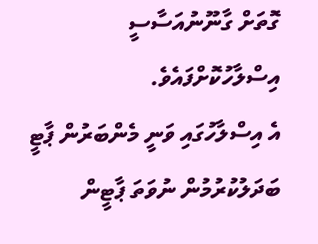ގޮތަށް ގާނޫނުއަސާސީ އިސްލާހުކޮށްފައެވެ.
އެ އިސްލާހުގައި ވަނީ މެންބަރުން ޕާޓީ ބަދަލުކުރުމުން ނުވަތަ ޕާޓީން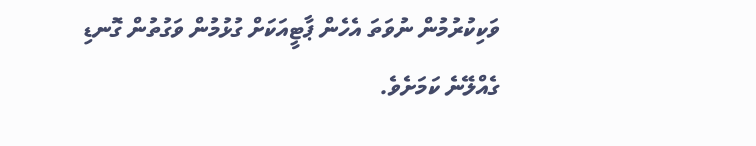ވަކިކުރުމުން ނުވަތަ އެހެން ޕާޓީއަކަށް ގުޅުމުން ވަގުތުން ގޮނޑި ގެއްލޭނެ ކަމަށެވެ.